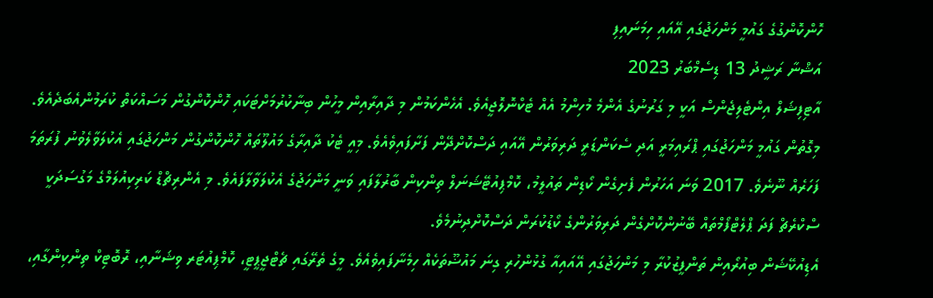ހޮންކޮންގުގެ ގައުމީ މަންހަޖުގައި އޭއައި ހިމަނައިފި
އަޝްނާ ރަޝީދު 13 ޑިސެމްބަރު 2023
އާޓިފިޝަލް އިންޓެލިޖެންސް އަކީ މި ގަރުނުގެ އެންމެ މުހިންމު އެއް ޓެކްނޮލޮޖީއެވެ. އެހެންކަމުން މި ދާއިރާއިން މީހުން ބިނާކުރުމަށްޓަކައި ހޮންކޮންގުން މަސައްކަތް ކުރަމުންއެބަދެއެވެ. މިގޮތުން ގައުމީ މަންހަޖުގައި ޕްރައިމަރީ އަދި ސެކަންޑަރީ ދަރިވަރުން އޭއައި ދަސްކޮށްދޭން ފަށާފައިވެއެވެ. މިއީ ޓެކު ދާއިރާގެ މައުލޫތައް ހޮންކޮންގުން މަންހަޖުގައި އެކުލަވާލެވުނު ފުރަތަމަ ފަހަރެއް ނޫނެވެ. 2017 ވަނަ އަހަރުން ފެށިގެން ކޯޑިން ތައުލީމު، ކޮމްޕިއުޓޭޝަނަލް ތިންކިން ބާރުލާފައި ވަނީ މަންހަޖުގެ އެކުލަވާލާފައެވެ. މި އެންރިޗްޑް ކަރިކިއުލަމްގެ މަގުސަދަކީ ސްކްރެޗް ފަދަ ޕްލެޓްފޯމްތައް ބޭނުންކޮށްގެން ދަރިވަރުންގެ ކޯޑުކުރަން ދަސްކޮށްދިނުމެވެ.
އެޑިއުކޭޝަން ބިއުރޯއިން ތަންފީޒުކުރާ މި މަންހަޖުގައި އޭއައިއާ ގުޅުންހުރި ގިނަ މައުޟޫތަކެއް ހިމެނާފައިވެއެވެ. މީގެ ތެރޭގައި ޗެޓްޖީޕީޓީ، ކޮމްޕިއުޓަރ ވިޝަނާއި، ރޮބޮޓިކް ތިންކިންގާއި،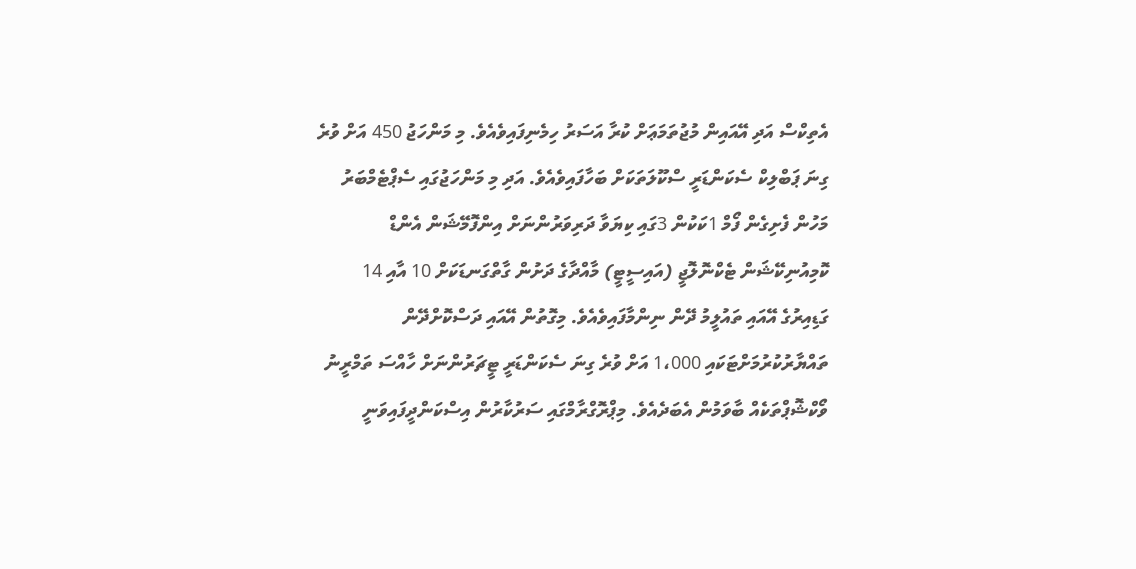އެތިކްސް އަދި އޭއައިން މުޖުތަމަޢަށް ކުރާ އަސަރު ހިމެނިފައިވެއެވެ. މި މަންހަޖު 450 އަށް ވުރެ ގިނަ ޕަބްލިކް ސެކަންޑަރީ ސްކޫލަތަކަށް ބަހާފައިވެއެވެ. އަދި މި މަންހަޖުގައި ސެޕްޓެމްބަރު މަހުން ފެށިގެން ފޯމް 1ކަކުން 3ގައި ކިޔަވާ ދަރިވަރުންނަށް އިންފޮމޭޝަން އެންޑް ކޮމިއުނިކޭޝަން ޓެކްނޮލޮޖީ (އައިސީޓީ) މާއްދާގެ ދަށުން ގާތްގަނޑަކަށް 10 އާއި 14 ގަޑިއިރުގެ އޭއައި ތައުލީމު ދޭން ނިންމާފައިވެއެވެ. މިގޮތުން އޭއައި ދަސްކޮށްދޭން ތައްޔާރުކުރުމަށްޓަކައި 1،000 އަށް ވުރެ ގިނަ ސެކަންޑަރީ ޓީޗަރުންނަށް ހާއްސަ ތަމްރީނު ވޯކްޝޮޕްތަކެއް ބާވަމުން އެބަދެއެވެ. މިޕްރޮގްރާމްގައި ސަރުކާރުން އިސްކަންދީފައިވަނީ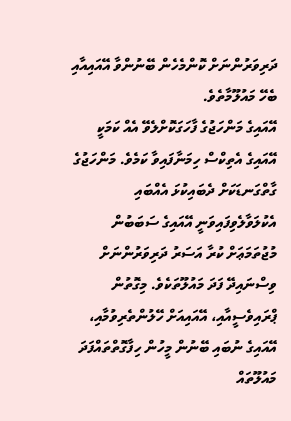ދަރިވަރުންނަށް ކޮންމެހެން ބޭނުންވާ އޭއައިއާއި ބެހޭ މައުލޫމާތެވެ.
އޭއައިގެ މަންހަޖުގެ ފާހަގަކޮށްލެވޭ އެއް ކަމަކީ އޭއައިގެ އެތިކްސް ހިމަނާފައިވާ ކަމެވެ. މަންހަޖުގެ ގާތްގަނޑަކަށް ދެބައިކުޅަ އެއްބައި އެކުލަވާލެވިފައިވަނީ އޭއައިގެ ސަބަބުން މުޖުތަމަޢަށް ކުރާ އަސަރު ދަރިވަރުންނަށް ވިސްނައިދޭ ފަދަ މައުލޫތަކެވެ. މިގޮތުން ޕްރައިވެސީއާއި، އޭއައިއަށް ހޭލުންތެރިވުމާއި، އޭއައިގެ ނުބައި ބޭނުން މީހުން ހިފާގޮތްތައްފަދަ މައުލޫތައް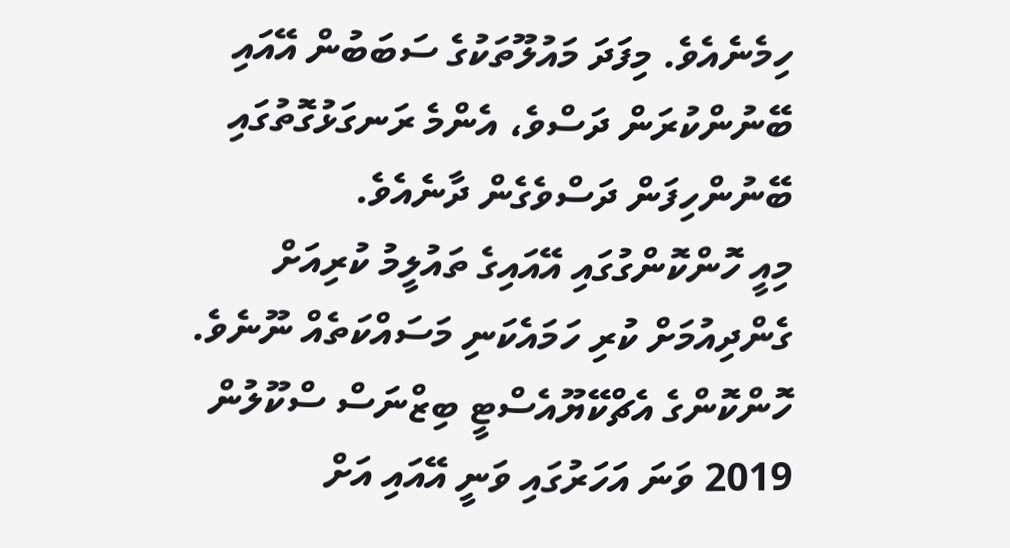ހިމެނެއެވެ. މިފަދަ މައުލޫތަކުގެ ސަބަބުން އޭއައި ބޭނުންކުރަން ދަސްވެ، އެންމެ ރަނގަޅުގޮތުގައި ބޭނުންހިފަން ދަސްވެގެން ދާނެއެވެ.
މިއީ ހޮންކޮންގުގައި އޭއައިގެ ތައުލީމު ކުރިއަށް ގެންދިއުމަށް ކުރި ހަމައެކަނި މަސައްކަތެއް ނޫނެވެ. ހޮންކޮންގެ އެޗްކޭޔޫއެސްޓީ ބިޒްނަސް ސްކޫލުން 2019 ވަނަ އަހަރުގައި ވަނީ އޭއައި އަށް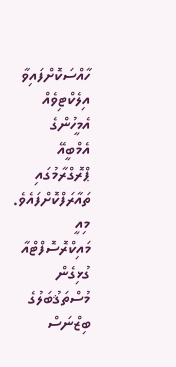ހާއްސަކޮށްފައިވާ އިލެކްޓިވެއް އެމީހުންގެ އެމްބީއޭ ޕްރޮގްރާމުގައި ތައާރަފްކޮށްފައެވެ. މިއީ މައިކްރޮސޮފްޓްއާ ގުޅިގެން މުސްތަޤުބަލުގެ ބިޒްނަސް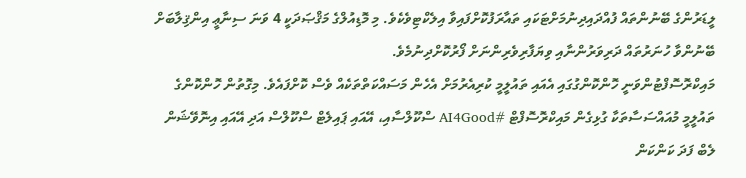ލީޑަރުންގެ ބޭނުންތައް ފުއްދައިދިނުމަށްޓަކައި ތައާރަފުކޮށްފައިވާ އިލެކްޓިވެކެވެ. މި މޮޑިއުލްގެ މަޤްޞަދަކީ 4 ވަނަ ސިނާޢީ އިންޤިލާބަށް ބޭނުންވާ ހުނަރުތައް ދަރިވަރުންނާއި ވިޔަފާރިވެރިންނަށް ފޯރުކޮށްދިނުމެވެ.
މައިކްރޮސޮފްޓުންވަނީ ހޮންކޮންގުގައި އެއައި ތައުލީމީ ކުރިއެރުމަށް އެހެން މަސައްކަތްތަކެއް ވެސް ކޮށްފައެވެ. މިގޮތުން ހޮންކޮންގެ ތައުލީމީ މުއައްސަސާތަކާ ގުޅިގެން މައިކްރޮސޮފްޓް #AI4Good ސްކޫލްސާއި، އޭއައި ޕައިލެޓް ސްކޫލްސް އަދި އޭއައި އިނޮވޭޝަން ލެބް ފަދަ ކަންކަން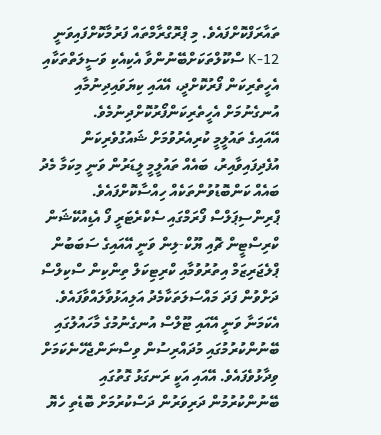ތައާރަފްކޮށްފައެވެ. މި ޕްރޮގްރާމްތައް ފަރުމާކޮށްފައިވަނީ K-12 ސްކޫލްތަކަށްބޭނުންވާ އެކިއެކި ވަސީލަތްތަކާއި އެހީތެރިކަން ފޯރުކޮށްދީ، އޭއައި ކިޔަވައިދިނުމާއި އުނގެނުމަށް އެހީތެރިކަންފޯރުކޮށްދިނުމެވެ.
އޭއައިގެ ތައުލީމީ ކުރިއެރުވުމަށް ޝައުގުވެރިކަން އުފެދިފައިވާއިރު، ބައެއް ތައުލީމީ ލީޑަރުން ވަނީ މިކަމާ މެދު ބައެއް ކަންބޮޑުވުންތަކެއް ހިއްސާކޮށްފައެވެ. ޕްރިންސިޕަލްސް ފޯރަމްގައި ސެކްރެޓަރީ ފޯ އެޑިއުކޭޝަން ކްރިސްޓީން ޗޮއި ޔޫކް-ލިން ވަނީ އޭއައިގެ ސަބަބުން ޕްލެޖަރިޒަމް އިތުރުވުމާއި ކްރިޓިކަލް ތިންކިން ސްކިލްސް ދަށްވުން ފަދަ މައްސަލަތަކާމެދު އަލިއަޅުވާލައްވާފައެވެ. އެކަމަނާ ވަނީ އޭއައި ޓޫލްސް އުނގެނުމުގެ މާހައުލުގައި ބޭނުންކުރުމުގައި މުދައްރިސުން ވިސްނަންޖެހޭނެކަމަށް ވިދާޅުވެފައެވެ. އޭއައި އަކީ ރަނގަޅު ގޮތުގައި ބޭނުންކުރުމުން ދަރިވަރުން ދަސްކުރުމަށް ބޮޑެތި ހެޔޮ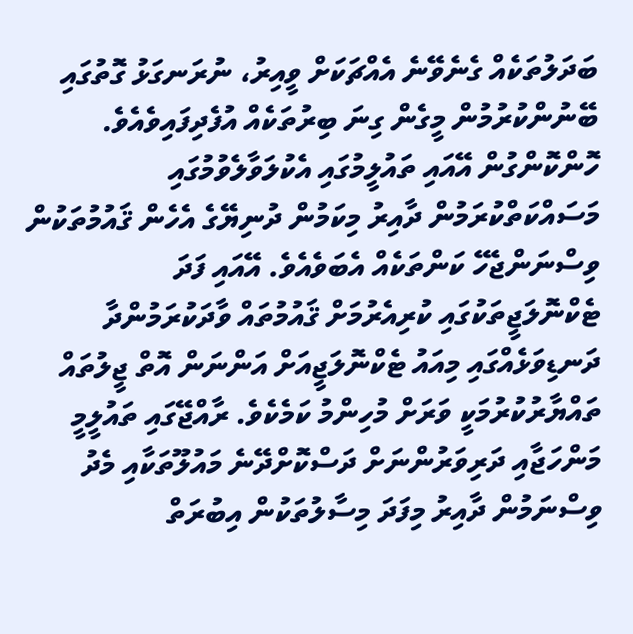ބަދަލުތަކެއް ގެނެވޭނެ އެއްޗަކަށް ވީއިރު، ނުރަނގަޅު ގޮތުގައި ބޭނުންކުރުމުން މީގެން ގިނަ ބިރުތަކެއް އުފެދިފައިވެއެވެ.
ހޮންކޮންގުން އޭއައި ތައުލީމުގައި އެކުލަވާލެވުމުގައި މަސައްކަތްކުރަމުން ދާއިރު މިކަމުން ދުނިޔޭގެ އެހެން ޤައުމުތަކުން ވިސްނަންޖެހޭ ކަންތަކެއް އެބަވެއެވެ. އޭއައި ފަދަ ޓެކްނޮލަޖީތަކުގައި ކުރިއެރުމަށް ޤައުމުތައް ވާދަކުރަމުންދާ ދަނޑިވަޅެއްގައި މިއައު ޓެކްނޮލަޖީއަށް އަންނަން އޮތް ޖީލުތައް ތައްޔާރުކުރުމަކީ ވަރަށް މުހިންމު ކަމެކެވެ. ރާއްޖޭގައި ތައުލީމީ މަންހަޖާއި ދަރިވަރުންނަށް ދަސްކޮށްދޭނެ މައުލޫތަކާއި މެދު ވިސްނަމުން ދާއިރު މިފަދަ މިސާލުތަކުން އިބުރަތް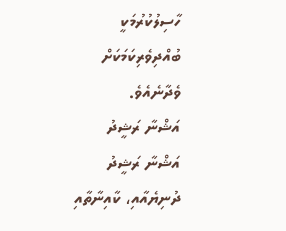ހާސިލުކުރުމަކީ ބުއްދިވެރިކަމަކަށް ވެދާނެއެވެ.
އަޝްނާ ރަޝީދު
އަޝްނާ ރަޝީދު
ދުނިޔެއާއި، ކާއިނާތާއި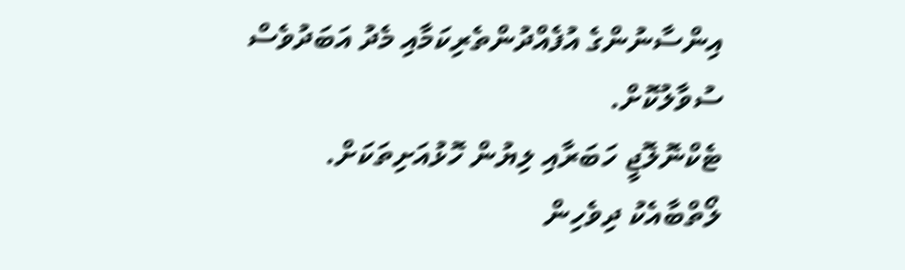އިންސާނުންގެ އުފެއްދުންތެރިކަމާއި މެދު އަބަދުވެސް ސުވާލުކޮށް.
ޓެކްނޮލޮޖީ ހަބަރާއި ލިޔުން ހޮޅުއަށިތަކަށް.
ލޯތްބާއެކު ދިވެހިން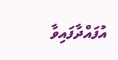އުފައްދާފައިވާ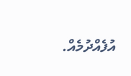އުފެއްދުމެއް.